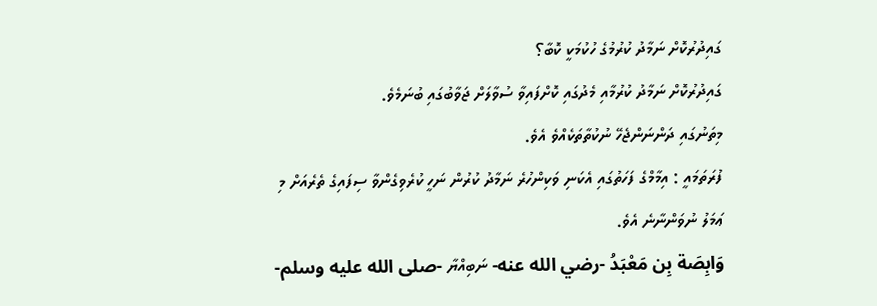ގައިދުރުކޮށް ނަމާދު ކުރުމުގެ ހުކުމަކީ ކޮބާ؟
ގައިދުރުކޮށް ނަމާދު ކުރުމާއި މެދުގައި ކޮށްފައިވާ ސުވާލަށް ޖަވާބުގައި ބުނަމެވެ.
މިތަނުގައި ދަންނަންޖެހޭ ނުކުތާތަކެއްވެ އެވެ.
ފުރަތަމައީ : އިމާމްގެ ފަހަތުގައި އެކަނި ވަކިންހުރެ ނަމާދު ކުރުން ނަހީ ކުރެވިގެންވާ ސިފައިގެ ތެރެއަށް މި ޢަމަލު ނުވަންނާނެ އެވެ.
وَابِصَة بِن مَعْبَدُ -رضي الله عنه- ނަބިއްޔާ -صلى الله عليه وسلم-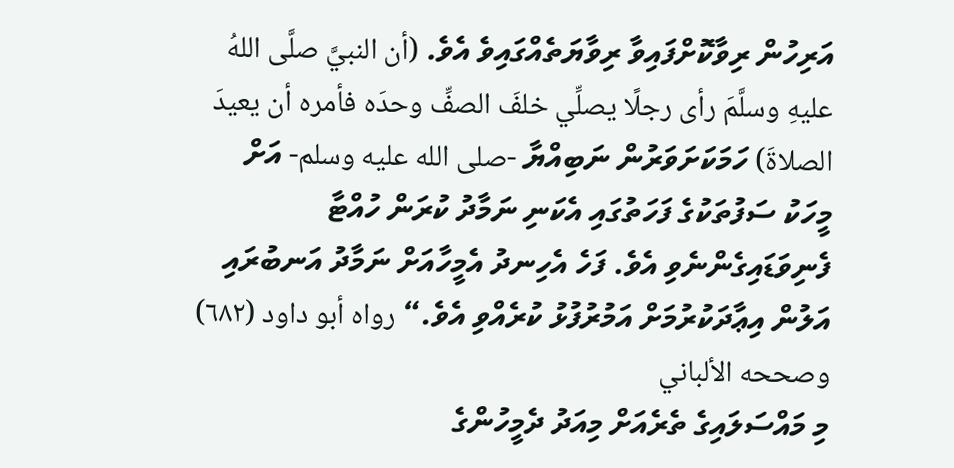އަރިހުން ރިވާކޮށްފައިވާ ރިވާޔަތެއްގައިވެ އެވެ. (أن النبيَّ صلَّى اللهُ عليهِ وسلَّمَ رأى رجلًا يصلِّي خلفَ الصفِّ وحدَه فأمره أن يعيدَ الصلاةَ) ހަމަކަށަވަރުން ނަބިއްޔާ -صلى الله عليه وسلم- އަށް މީހަކު ސަފުތަކުގެ ފަހަތުގައި އެކަނި ނަމާދު ކުރަން ހުއްޓާ ފެނިވަޑައިގެންނެވި އެވެ. ފަހެ އެހިނދު އެމީހާއަށް ނަމާދު އަނބުރައި އަލުން އިޢާދަކުރުމަށް އަމުރުފުޅު ކުރެއްވި އެވެ.“ رواه أبو داود (٦٨٢) وصححه الألباني
މި މައްސަލައިގެ ތެރެއަށް މިއަދު ދެމީހުންގެ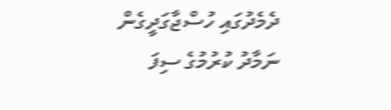ދެމެދުގައި ހުސްޖާގަދީގެން ނަމާދު ކުރުމުގެ ސިފަ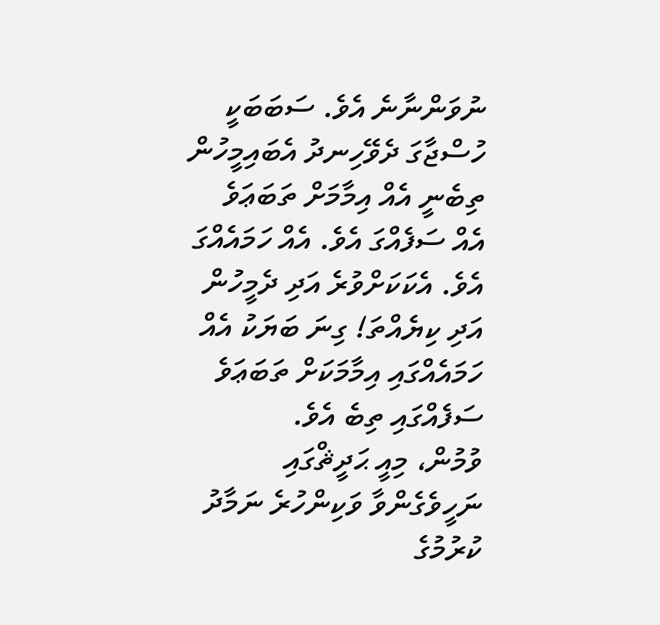ނުވަންނާނެ އެވެ. ސަބަބަކީ ހުސްޖާގަ ދެވޭހިނދު އެބައިމީހުން ތިބެނީ އެއް އިމާމަށް ތަބަޢަވެ އެއް ސަފެއްގަ އެވެ. އެއް ހަމައެއްގަ އެވެ. އެކަކަށްވުރެ އަދި ދެމީހުން އަދި ކިޔެއްތަ! ގިނަ ބަޔަކު އެއް ހަމައެއްގައި އިމާމަކަށް ތަބަޢަވެ ސަފެއްގައި ތިބެ އެވެ.
ވުމުން، މިއީ ޙަދީޘްގައި ނަހީވެގެންވާ ވަކިންހުރެ ނަމާދު ކުރުމުގެ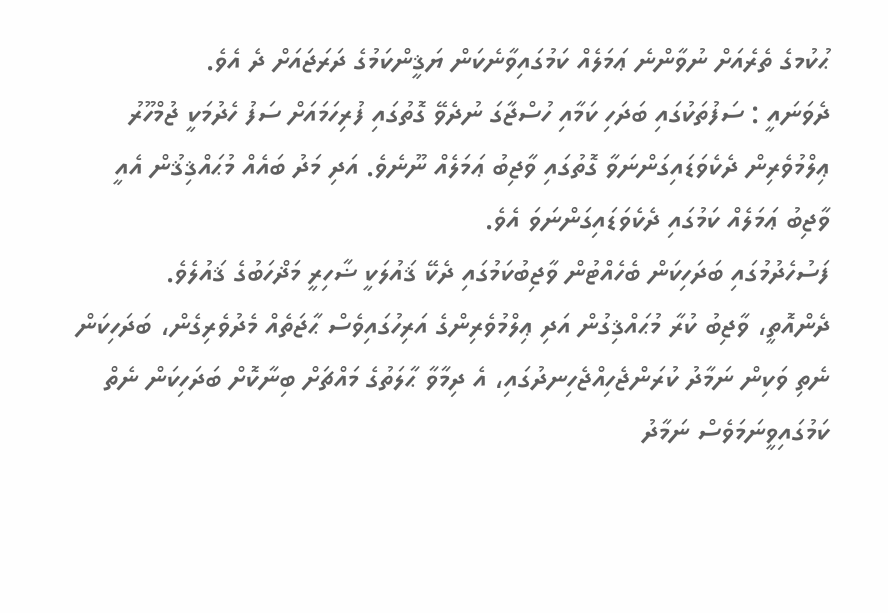ޙުކުމގެ ތެރެއަށް ނުވާންނެ ޢަމަލެއް ކަމުގައިވާނެކަން ޔަޤީންކަމުގެ ދަރަޖައަށް ދެ އެވެ.
ދެވަނައީ : ސަފުތަކުގައި ބަދަހި ކަމާއި ހުސްޖާގަ ނުދެވޭ ގޮތުގައި ފުރިހަމައަށް ސަފު ހެދުމަކީ ޖުމްހޫރު ޢިލްމުވެރިން ދެކެވަޑައިގަންނަވާ ގޮތުގައި ވާޖިބު ޢަމަލެއް ނޫނެވެ. އަދި މަދު ބައެއް މުޙައްޤިޤުން އެއީ ވާޖިބު ޢަމަލެއް ކަމުގައި ދެކެވަޑައިގަންނަވަ އެވެ.
ފަސުހެދުމުގައި ބަދަހިކަން ބެހެއްޓުން ވާޖިބުކަމުގައި ދެކޭ ޤައުލަކީ ޟާހިރީ މަޛްހަބުގެ ޤައުލެވެ.
ދެންއޮތީ، ވާޖިބު ކުރާ މުޙައްޤިގުން އަދި ޢިލްމުވެރިންގެ އަރިހުގައިވެސް ޙާޖަތެއް މެދުވެރިގެން، ބަދަހިކަން ނެތި ވަކިން ނަމާދު ކުރަންޖެހިއްޖެހިނދުގައި، އެ ދިމާވާ ޙާލަތުގެ މައްޗަށް ބިނާކޮށް ބަދަހިކަން ނެތް ކަމުގައިވީނަމަވެސް ނަމާދު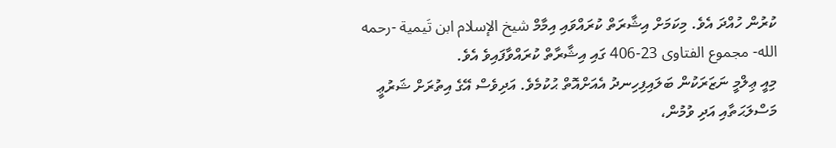ކުރުން ހުއްދަ އެވެ. މިކަމަށް އިޝާރަތް ކުރައްވައި އިމާމް شيخ الإسلام ابن تَيمية -رحمه الله- مجموع الفتاوى 23-406 ގައި އިޝާރާތް ކުރައްވާފައިވެ އެވެ.
މިއީ ޢިލްމީ ނަޒަރަކުން ބަލައިފިހިނދު އެއަށްއޮތް ޙުކުމެވެ. އަދިވެސް އޭގެ އިތުރަށް ޝަރުޢީ މަސްލަޙަތާއި އަދި ވުމުން،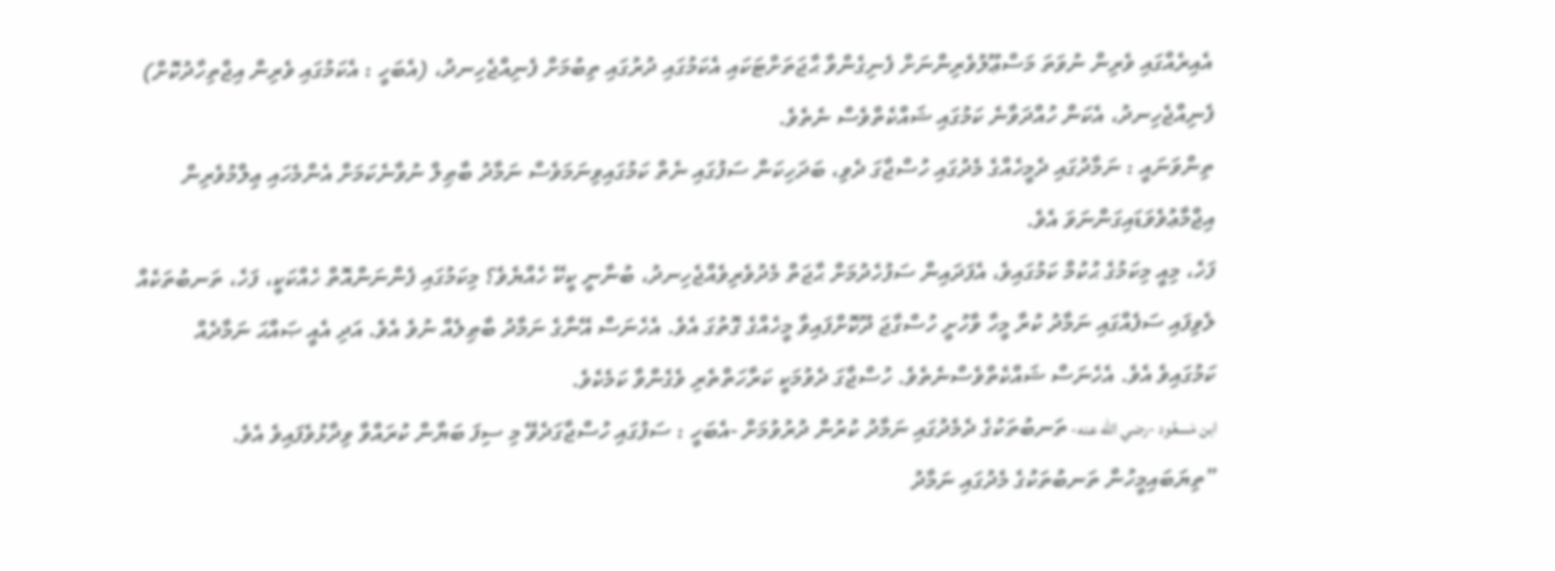އެއިރެއްގައި ވެރިން ނުވަތަ މަސްޢޫލުވެރިންނަށް ފެނިގެންވާ ޙާޖަތަށްޓަކައި އެކަމުގައި ދުރުގައި ތިބުމަށް ފެނިއްޖެހިނދު، (އެބަހީ : އެކަމުގައި ވެރިން އިޖްތިހާދުކޮށް) ފެނިއްޖެހިނދު، އެކަން ހުއްދަވާނެ ކަމުގައި ޝައްކެތްވެސް ނެތެވެ.
ތިންވަނައީ : ނަމާދުގައި ދެމީހެއްގެ މެދުގައި ހުސްޖާގަ ދެވި، ބަދަހިކަން ސަފުގައި ނެތް ކަމުގައިވިނަމަވެސް ނަމާދު ބާޠިލް ނުވާނެކަމަށް އެންމެހައި ޢިލްމުވެރިން އިޖްމާޢުވެވަޑައިގަންނަވަ އެވެ.
ފަހެ، މިއީ މިކަމުގެ ޙުކުމް ކަމުގައިވެ، އެފަދައިން ސަފުހެދުމަށް ޙާޖަތް މެދުވެރިވެއްޖެހިނދު، ބުނާނީ ކީކޭ ހެއްޔެވެ؟ މިކަމުގައި ފެންނަންއޮތް ހެއްކަކީ، ފަހެ، ތަނބުތަކެއް ލެވިފައި ސަފެއްގައި ނަމާދު ކުރާ މީހާ ވާހުށީ ހުސްގާޖަ ދޫކޮށްފައިވާ މީހެއްގެ ގޮތުގަ އެވެ. އެހެނަސް އޭނާގެ ނަމާދު ބާޠިލެއް ނުވެ އެވެ. އަދި އެއީ ޞައްޙަ ނަމާދެއް ކަމުގައިވެ އެވެ. އެހެނަސް ޝައްކެތްވެސްނެތެވެ. ހުސްޖާގަ ދެވުމަކީ ކަރާހަތްތެރި ވެގެންވާ ކަމެކެވެ.
ابن مَسعُود -رضي الله عنه- ތަނބުތަކުގެ ދެމެދުގައި ނަމާދު ކުރުން ދުރުވުމަށް -އެބަހީ : ސަފުގައި ހުސްޖާގަދެވޭ މި ސިފަ ބަޔާން ކުރައްވާ ވިދާޅުވެފައިވެ އެވެ. ”ތިޔަބައިމީހުން ތަނބުތަކުގެ މެދުގައި ނަމާދު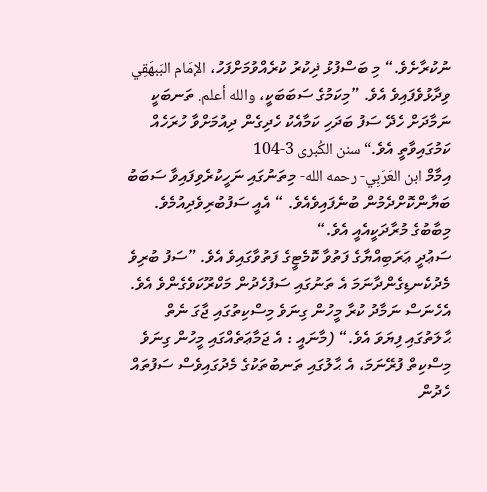ނުކުރާށެވެ.“ މި ބަސްފުޅު ޛިކުރު ކުރެއްވުމަށްފަހު، الإمَام البَبهَقِي ވިދާޅުވެފައިވެ އެވެ. ”މިކަމުގެ ސަބަބަކީ، والله أعلم. ތަނބަކީ ނަމާދަށް ހެދޭ ސަފު ބަދަހި ކަމާއެކު ހެދިގެން ދިއުމަށްވާ ހުރަހެއް ކަމުގައިވާތީ އެވެ.“سنن الكُبرى 3-104
އިމާމް ابن العَرَبِي- رحمه الله- މިތަނުގައި ނަހީކުރެވިފައިވާ ސަބަބު ބަޔާންކޮށްދެމުން ބުނެފައިވެއެވެ. “ އެއީ ސަފުބުރިވެދިއުމެވެ. މިބާބުގެ މުރާދަކީއެއީ އެވެ.“
ސަޢުދީ ޢަރަބިއްޔާގެ ފަތުވާ ކޮމެޓީގެ ފަތުވާގައިވެ އެވެ. ”ސަފު ބުރިވެ މެދުކެނޑިގެންދާނަމަ އެ ތަނުގައި ސަފުހެދުން މަކްރޫކަވެގެންވެ އެވެ. އެހެނަސް ނަމާދު ކުރާ މީހުން ގިނަވެ މިސްކިތުގައި ޖާގަ ނެތް ޙާލަތުގައި ފިޔަވަ އެވެ.“ (މާނައީ : އެ ޖަމާޢަތެއްގައި މީހުން ގިނަވެ މިސްކިތް ފުރޭނަމަ، އެ ޙާލުގައި ތަނބުތަކުގެ މެދުގައިވެސް ސަފުތައް ހެދުން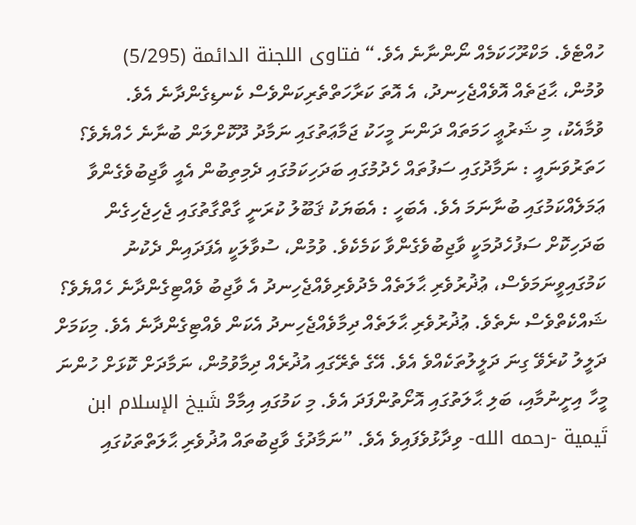ހުއްޓެވެ. މަކްރޫހަކަމެއް ނޯންނާނެ އެވެ.“ فتاوى اللجنة الدائمة (5/295)
ވުމުން، ޙާޖަތެއް އޮވެއްޖެހިނދު، އެ އޮތަ ކަރާހަތްތެރިކަންވެސް ކެނޑިގެންދާނެ އެވެ.
ވުމާއެކު، މި ޝަރުޢީ ހަމަތައް ދަންނަ މީހަކު ޖަމާޢަތުގައި ނަމާދު ދޫކޮށްލަން ބުނާނެ ހެއްޔެވެ؟
ހަތަރުވަނައީ : ނަމާދުގައި ސަފުތައް ހެދުމުގައި ބަދަހިކަމުގައި ދެމިތިބުން އެއީ ވާޖިބުވެގެންވާ ޢަމަލެއްކަމުގައި ބުނާނަމަ އެވެ. އެބަހީ : އެބަޔަކު ޤަބޫލު ކުރަނީ ގާތްގާތުގައި ޖެހިޖެހިގެން ބަދަހިކޮށް ސަފުހެދުމަކީ ވާޖިބުވެގެންވާ ކަމެކެވެ. ވުމުން، ސުވާލަކީ އެފަދައިން ދެކުނު ކަމުގައިވީނަމަވެސް، ޢުޛުރުވެރި ޙާލަތެއް މެދުވެރިވެއްޖެހިނދު އެ ވާޖިބު ވެއްޓިގެންދާނެ ހެއްޔެވެ؟
ޝައްކެތްވެސް ނެތެވެ. ޢުޛުރުވެރި ޙާލަތެއް ދިމާވެއްޖެހިނދު އެކަން ވެއްޓިގެންދާނެ އެވެ. މިކަމަށް ދަލީލު ކުރެވޭ ގިނަ ދަލީލުތަކެއްވެ އެވެ. އޭގެ ތެރޭގައި އުޛުރެއް ދިމާވުމުން، ނަމާދަށް ކޮޅަށް ހުންނަ މީހާ އިށީނުމާއި، ބަލި ޙާލަތުގައި އޮށޯތުންފަދަ އެވެ. މި ކަމުގައި އިމާމް شَيخ الإسلام ابن تَيمية -رحمه الله- ވިދާޅުވެފައިވެ އެވެ. ”ނަމާދުގެ ވާޖިބުތައް އުޛުވެރި ޙާލަތްތަކުގައި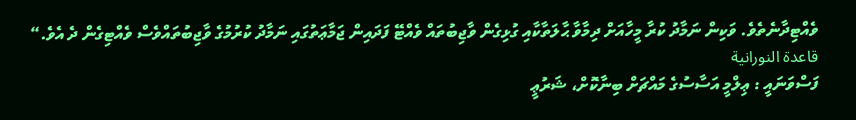ވެއްޓިދާނެތެވެ. ވަކިން ނަމާދު ކުރާ މީހާއަށް ދިމާވާ ޙާލަތާކާއި ގުޅިގެން ވާޖިބުތައް ވެއްޓޭ ފަދައިން ޖަމާޢަތުގައި ނަމާދު ކުރުމުގެ ވާޖިބުތައްވެސް ވެއްޓިގެން ދެ އެވެ.“ قاعدة النورانية
ފަސްވަނައީ : ޢިލްމީ އަސާސުގެ މައްޗަށް ބިނާކޮށް، ޝަރުޢީ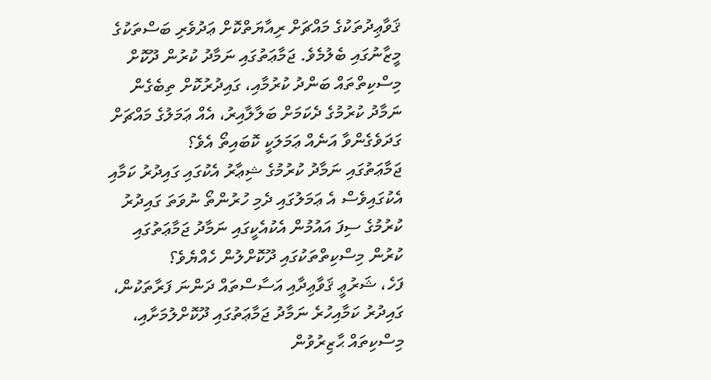ޤަވާޢިދުތަކުގެ މައްޗަށް ރިއާޔަތްކޮށް ޢަދުވެރި ބަސްތަކުގެ މީޒާނުގައި ބެލުމެވެ. ޖަމާޢަތުގައި ނަމާދު ކުރުން ދޫކޮށް މިސްކިތްތައް ބަންދު ކުރުމާއި، ގައިދުރުކޮށް ތިބެގެން ނަމާދު ކުރުމުގެ ދެކަމަށް ބަލާލާއިރު، އެއް ޢަމަލުގެ މައްޗަށް ގަދަވެގެންވާ އަނެއް ޢަމަލަކީ ކޮބައިތޯ އެވެ؟
ޖަމާޢަތުގައި ނަމާދު ކުރުމުގެ ޝިޢާރު އެކުގައި ގައިދުރު ކަމާއި އެކުގައިވެސް އެ ޢަމަލުގައި ދެމި ހުރުންތޯ ނުވަތަ ގައިދުރު ކުރުމުގެ ސިފަ އައުމުން އެކުއެކީގައި ނަމާދު ޖަމާޢަތުގައި ކުރުން މިސްކިތްތަކުގައި ދޫކޮށްލުން ހެއްޔެވެ؟
ފަހެ، ޝަރުޢީ ޤަވާޢިދާއި އަސާސްތައް ދަންނަ ފަރާތަކުން، ގައިދުރު ކަމާއިހުރެ ނަމާދު ޖަމާޢަތުގައި ދޫކޮށްލުމަށާއި، މިސްކިތައް ޙާޒިރުވުން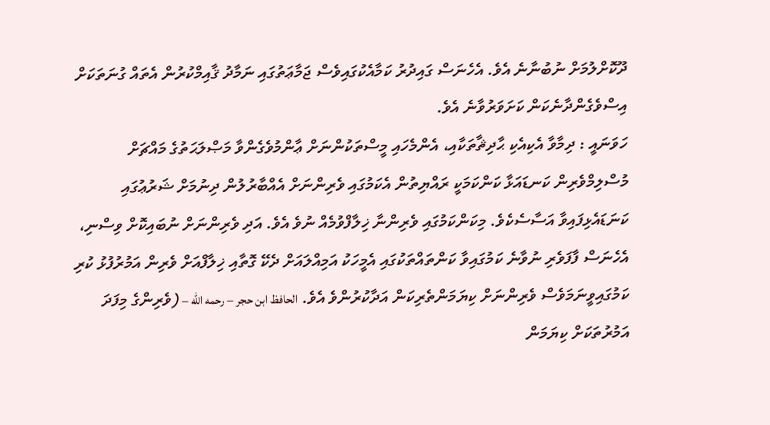ދޫކޮށްލުމަށް ނުބުނާނެ އެވެ. އެހެނަސް ގައިދުރު ކަމާއެކުގައިވެސް ޖަމާޢަތުގައި ނަމާދު ޤާއިމްކުރުން އެތައް ގުނަތަކަށް އިސްވެގެންދާނެކަން ކަށަވަރުވާނެ އެވެ.
ހަވަނައީ : ދިމާވާ އެކިއެކި ޙާދިޘާތަކާއި، އެންމެހައި މީސްތަކުންނަށް ޢާންމުވެގެންވާ މަޞްލަޙަތުގެ މައްޗަށް މުސްލިމްވެރިން ކަނޑައަޅާ ކަންކަމަކީ ރައްޔިތުން އެކަމުގައި ވެރިންނަށް އެއްބާރުލުން ދިނުމަށް ޝަރުޢުގައި ކަނަޑައެޅިފައިވާ އަސާސެކެވެ. މިކަންކަމުގައި ވެރިންނާ ޚިލާފްވުމެއް ނުވެ އެވެ. އަދި ވެރިންނަށް ނުބައިކޮށް ވިސްނި، އެހެނަސް ފާފަވެރި ނުވާނެ ކަމުގައިވާ ކަންތައްތަކުގައި އެމީހަކު އަމިއްލައަށް ދެކޭ ގޮތާއި ޚިލާފްއަށް ވެރިން އަމުރުފުޅު ކުރި ކަމުގައިވީނަމަވެސް ވެރިންނަށް ކިޔަމަންތެރިކަން އަދާކުރުންވެ އެވެ. الحافظ ابن حجر – رحمه الله – (ވެރިންގެ މިފަދަ އަމުރުތަކަށް ކިޔަމަން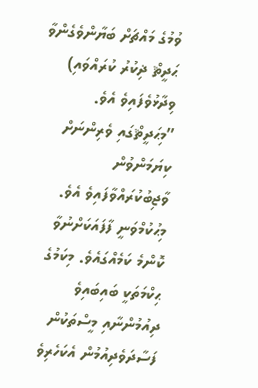ވުމުގެ މައްޗަށް ބަޔާންވެގެންވާ ޙަދީޘް ޛިކުރު ކުރައްވައި) ވިދާޅުވެފައިވެ އެވެ. ”މިޙަދީޘްގައި ވެރިންނަށް ކިޔަމަންވުން ވާޖިބުކުރައްވާފައިވެ އެވެ. މިޙުކުމްވަނީ ފާފައަކަށްނުވާ ކޮންމެ ކަމެއްގައެވެ. މިކަމުގެ ޙިކްމަތަކީ ބައިބައިވެ ދިއުމުންނާއި މީސްތަކުން ފަސާދަވެދިއުމުން އެކަހެރިވެ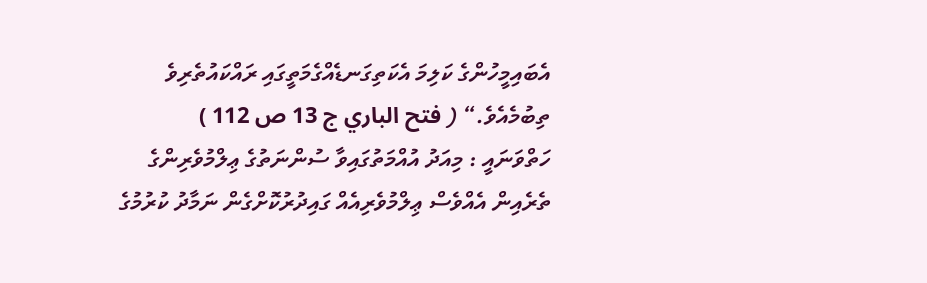އެބައިމީހުންގެ ކަލިމަ އެކަތިގަނޑެއްގެމަތީގައި ރައްކައުތެރިވެ ތިބުމެއެވެ.“ ( فتح الباري ج 13 ص 112 )
ހަތްވަނައީ : މިއަދު އުއްމަތުގައިވާ ސުންނަތުގެ ޢިލްމުވެރިންގެ ތެރެއިން އެއްވެސް ޢިލްމުވެރިއެއް ގައިދުރުކޮށްގެން ނަމާދު ކުރުމުގެ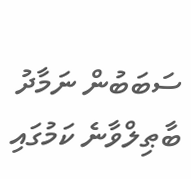ސަބަބުން ނަމާދު ބާޠިލްވާނެ ކަމުގައި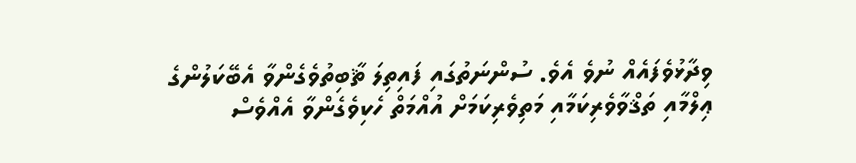ވިދާޅުވެފައެއް ނުވެ އެވެ. ސުންނަތުގައި ފައިތިލަ ޘާބިތުވެގެންވާ އެބޭކަލުންގެ ޢިލްމާއި ތަޤްވާވެރިކަމާއި މަތިވެރިކަމަށް އުއްމަތް ހެކިވެގެންވާ އެއްވެސް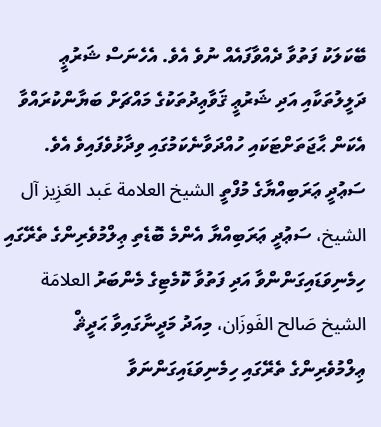ބޭކަލަކު ފަތުވާ ދެއްވާފައެއް ނުވެ އެވެ. އެހެނަސް ޝަރުޢީ ދަލީލުތަކާއި އަދި ޝަރުޢީ ޤަވާޢިދުތަކުގެ މައްޗަށް ބަޔާންކުރައްވާ އެކަން ޙާޖަތަށްޓަކައި ހުއްދަވާނެކަމުގައި ވިދާޅުވެފައިވެ އެވެ.
ސަޢުދީ ޢަރަބިއްޔާގެ މުފްތީ الشيخ العلامة عَبد العَزِيز آل الشيخ، ސަޢުދީ ޢަރަބިއްޔާ އެންމެ ބޮޑެތި ޢިލްމުވެރިންގެ ތެރޭގައި ހިމެނިވަޑައިގަންންވާ އަދި ފަތުވާ ކޮމެޓިގެ މެންބަރު العلامَة الشيخ صَالح الفَوزَان، މިއަދު މަދީނާގައިވާ ޙަދީޘް ޢިލްމުވެރިންގެ ތެރޭގައި ހިމެނިވަޑައިގަންނަވާ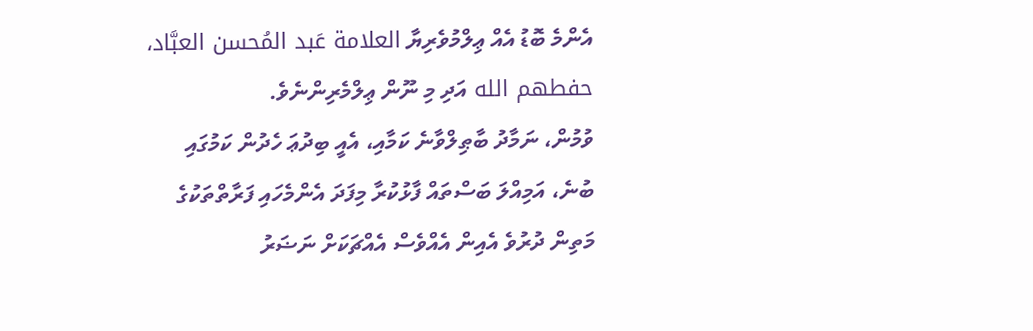އެންމެ ބޮޑު އެއް ޢިލްމުވެރިޔާ العلامة عَبد المُحسن العبَّاد، حفطهم الله އަދި މި ނޫން ޢިލްމެރިންނެވެ.
ވުމުން، ނަމާދު ބާޠިލްވާނެ ކަމާއި، އެއީ ބިދުޢަ ހެދުން ކަމުގައި ބުނެ، އަމިއްލަ ބަސްތައް ފާޅުކުރާ މިފަދަ އެންމެހައި ފަރާތްތަކުގެ މަތިން ދުރުވެ އެއިން އެއްވެސް އެއްޗަކަށް ނަޟަރު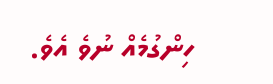ހިންގުމެއް ނުވެ އެވެ.